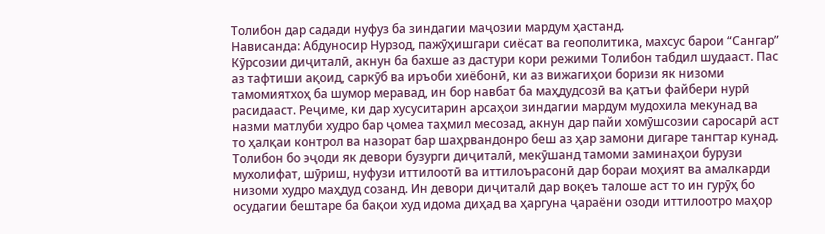Толибон дар садади нуфуз ба зиндагии маҷозии мардум ҳастанд.
Нависанда: Абдуносир Нурзод, пажӯҳишгари сиёсат ва геополитика, махсус барои “Сангар”
Кӯрсозии диҷиталӣ, акнун ба бахше аз дастури кори режими Толибон табдил шудааст. Пас аз тафтиши ақоид, саркӯб ва иръоби хиёбонӣ, ки аз вижагиҳои боризи як низоми тамомиятхоҳ ба шумор меравад, ин бор навбат ба маҳдудсозӣ ва қатъи файбери нурӣ расидааст. Реҷиме, ки дар хусуситарин арсаҳои зиндагии мардум мудохила мекунад ва назми матлуби худро бар ҷомеа таҳмил месозад, акнун дар пайи хомӯшсозии саросарӣ аст то ҳалқаи контрол ва назорат бар шаҳрвандонро беш аз ҳар замони дигаре тангтар кунад.
Толибон бо эҷоди як девори бузурги диҷиталӣ, мекӯшанд тамоми заминаҳои бурузи мухолифат, шӯриш, нуфузи иттилоотӣ ва иттилоърасонӣ дар бораи моҳият ва амалкарди низоми худро маҳдуд созанд. Ин девори диҷиталӣ дар воқеъ талоше аст то ин гурӯҳ бо осудагии бештаре ба бақои худ идома диҳад ва ҳаргуна ҷараёни озоди иттилоотро маҳор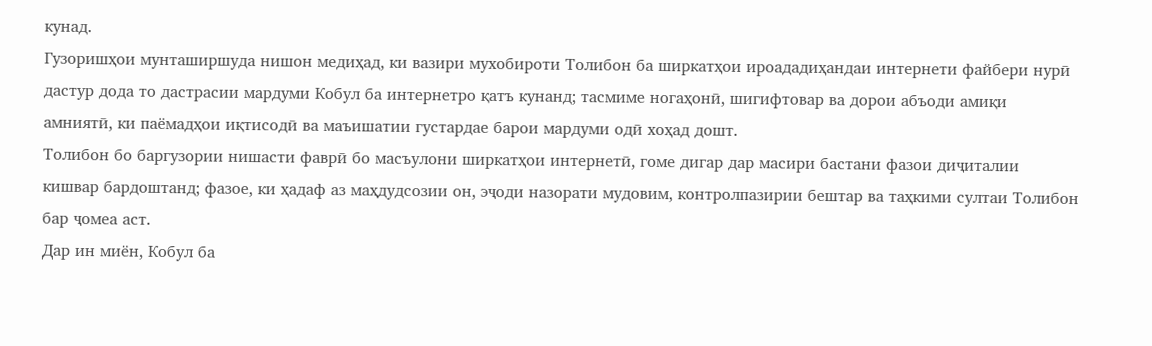кунад.
Гузоришҳои мунташиршуда нишон медиҳад, ки вазири мухобироти Толибон ба ширкатҳои ироададиҳандаи интернети файбери нурӣ дастур дода то дастрасии мардуми Кобул ба интернетро қатъ кунанд; тасмиме ногаҳонӣ, шигифтовар ва дорои абъоди амиқи амниятӣ, ки паёмадҳои иқтисодӣ ва маъишатии густардае барои мардуми одӣ хоҳад дошт.
Толибон бо баргузории нишасти фаврӣ бо масъулони ширкатҳои интернетӣ, гоме дигар дар масири бастани фазои диҷиталии кишвар бардоштанд; фазое, ки ҳадаф аз маҳдудсозии он, эҷоди назорати мудовим, контролпазирии бештар ва таҳкими султаи Толибон бар ҷомеа аст.
Дар ин миён, Кобул ба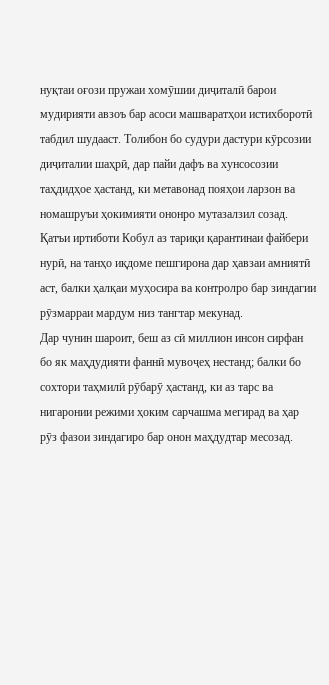нуқтаи оғози пружаи хомӯшии диҷиталӣ барои мудирияти авзоъ бар асоси машваратҳои истихборотӣ табдил шудааст. Толибон бо судури дастури кӯрсозии диҷиталии шаҳрӣ, дар пайи дафъ ва хунсосозии таҳдидҳое ҳастанд, ки метавонад пояҳои ларзон ва номашруъи ҳокимияти ононро мутазалзил созад. Қатъи иртиботи Кобул аз тариқи қарантинаи файбери нурӣ, на танҳо иқдоме пешгирона дар ҳавзаи амниятӣ аст, балки ҳалқаи муҳосира ва контролро бар зиндагии рӯзмарраи мардум низ тангтар мекунад.
Дар чунин шароит, беш аз сӣ миллион инсон сирфан бо як маҳдудияти фаннӣ мувоҷеҳ нестанд; балки бо сохтори таҳмилӣ рӯбарӯ ҳастанд, ки аз тарс ва нигаронии режими ҳоким сарчашма мегирад ва ҳар рӯз фазои зиндагиро бар онон маҳдудтар месозад.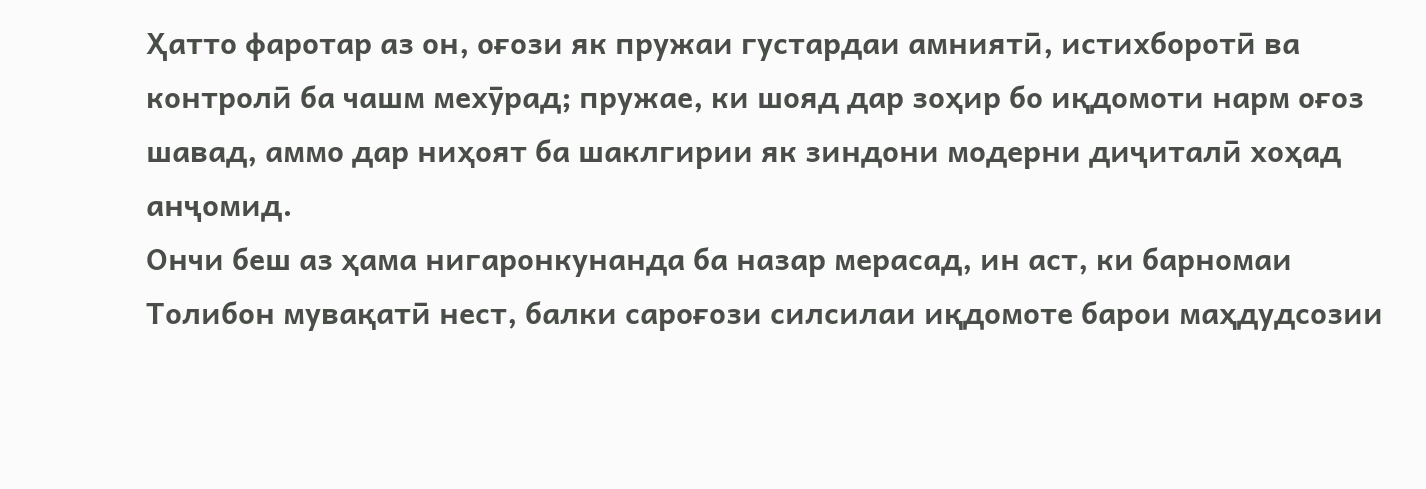Ҳатто фаротар аз он, оғози як пружаи густардаи амниятӣ, истихборотӣ ва контролӣ ба чашм мехӯрад; пружае, ки шояд дар зоҳир бо иқдомоти нарм оғоз шавад, аммо дар ниҳоят ба шаклгирии як зиндони модерни диҷиталӣ хоҳад анҷомид.
Ончи беш аз ҳама нигаронкунанда ба назар мерасад, ин аст, ки барномаи Толибон мувақатӣ нест, балки сароғози силсилаи иқдомоте барои маҳдудсозии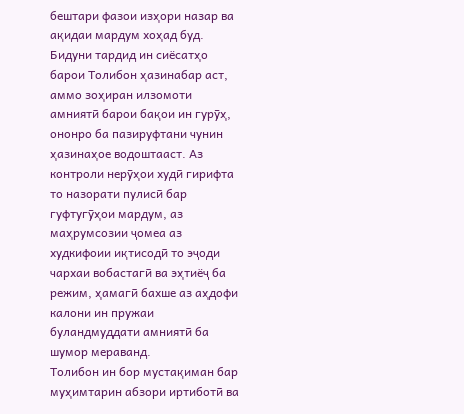бештари фазои изҳори назар ва ақидаи мардум хоҳад буд. Бидуни тардид ин сиёсатҳо барои Толибон ҳазинабар аст, аммо зоҳиран илзомоти амниятӣ барои бақои ин гурӯҳ, ононро ба пазируфтани чунин ҳазинаҳое водоштааст. Аз контроли нерӯҳои худӣ гирифта то назорати пулисӣ бар гуфтугӯҳои мардум, аз маҳрумсозии ҷомеа аз худкифоии иқтисодӣ то эҷоди чархаи вобастагӣ ва эҳтиёҷ ба режим, ҳамагӣ бахше аз аҳдофи калони ин пружаи буландмуддати амниятӣ ба шумор мераванд.
Толибон ин бор мустақиман бар муҳимтарин абзори иртиботӣ ва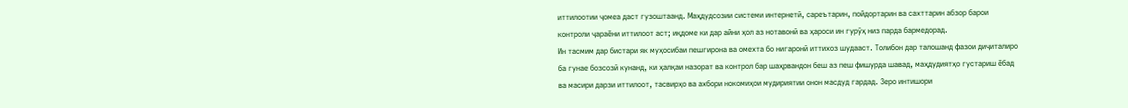иттилоотии ҷомеа даст гузоштаанд. Маҳдудсозии системи интернетӣ, сареътарин, пойдортарин ва сахттарин абзор барои контроли ҷараёни иттилоот аст; иқдоме ки дар айни ҳол аз нотавонӣ ва ҳароси ин гурӯҳ низ парда бармедорад.
Ин тасмим дар бистари як муҳосибаи пешгирона ва омехта бо нигаронӣ иттихоз шудааст. Толибон дар талошанд фазои диҷиталиро ба гунае бозсозӣ кунанд, ки ҳалқаи назорат ва контрол бар шаҳрвандон беш аз пеш фишурда шавад, маҳдудиятҳо густариш ёбад ва масири дарзи иттилоот, тасвирҳо ва ахбори нокомиҳои мудириятии онон масдуд гардад. Зеро интишори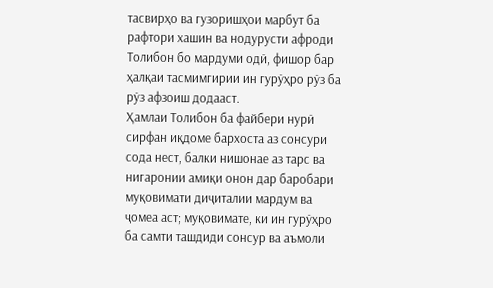тасвирҳо ва гузоришҳои марбут ба рафтори хашин ва нодурусти афроди Толибон бо мардуми одӣ, фишор бар ҳалқаи тасмимгирии ин гурӯҳро рӯз ба рӯз афзоиш додааст.
Ҳамлаи Толибон ба файбери нурӣ сирфан иқдоме бархоста аз сонсури сода нест, балки нишонае аз тарс ва нигаронии амиқи онон дар баробари муқовимати диҷиталии мардум ва ҷомеа аст; муқовимате, ки ин гурӯҳро ба самти ташдиди сонсур ва аъмоли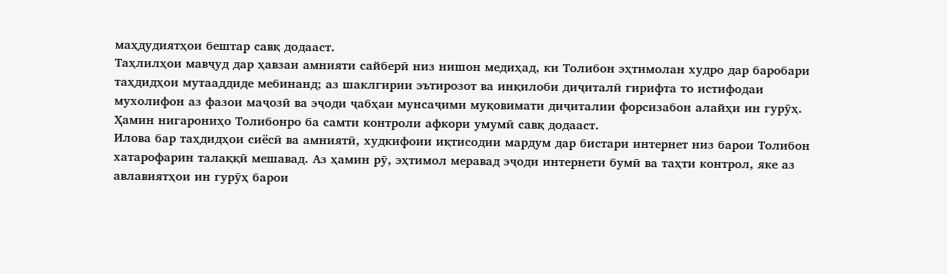маҳдудиятҳои бештар савқ додааст.
Таҳлилҳои мавҷуд дар ҳавзаи амнияти сайберӣ низ нишон медиҳад, ки Толибон эҳтимолан худро дар баробари таҳдидҳои мутааддиде мебинанд; аз шаклгирии эътирозот ва инқилоби диҷиталӣ гирифта то истифодаи мухолифон аз фазои маҷозӣ ва эҷоди ҷабҳаи мунсаҷими муқовимати диҷиталии форсизабон алайҳи ин гурӯҳ. Ҳамин нигарониҳо Толибонро ба самти контроли афкори умумӣ савқ додааст.
Илова бар таҳдидҳои сиёсӣ ва амниятӣ, худкифоии иқтисодии мардум дар бистари интернет низ барои Толибон хатарофарин талаққӣ мешавад. Аз ҳамин рӯ, эҳтимол меравад эҷоди интернети бумӣ ва таҳти контрол, яке аз авлавиятҳои ин гурӯҳ барои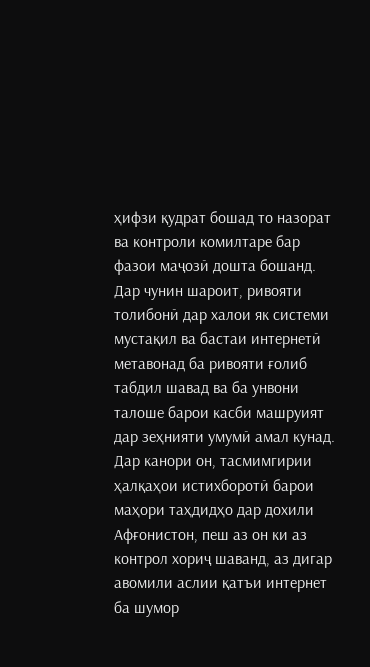ҳифзи қудрат бошад то назорат ва контроли комилтаре бар фазои маҷозӣ дошта бошанд.
Дар чунин шароит, ривояти толибонӣ дар халои як системи мустақил ва бастаи интернетӣ метавонад ба ривояти ғолиб табдил шавад ва ба унвони талоше барои касби машруият дар зеҳнияти умумӣ амал кунад. Дар канори он, тасмимгирии ҳалқаҳои истихборотӣ барои маҳори таҳдидҳо дар дохили Афғонистон, пеш аз он ки аз контрол хориҷ шаванд, аз дигар авомили аслии қатъи интернет ба шумор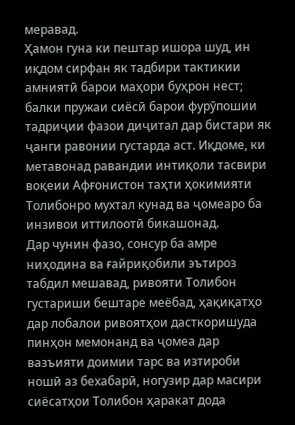меравад.
Ҳамон гуна ки пештар ишора шуд, ин иқдом сирфан як тадбири тактикии амниятӣ барои маҳори буҳрон нест; балки пружаи сиёсӣ барои фурӯпошии тадриҷии фазои диҷитал дар бистари як ҷанги равонии густарда аст. Иқдоме, ки метавонад равандии интиқоли тасвири воқеии Афғонистон таҳти ҳокимияти Толибонро мухтал кунад ва ҷомеаро ба инзивои иттилоотӣ бикашонад.
Дар чунин фазо, сонсур ба амре ниҳодина ва ғайриқобили эътироз табдил мешавад, ривояти Толибон густариши бештаре меёбад, ҳақиқатҳо дар лобалои ривоятҳои дасткоришуда пинҳон мемонанд ва ҷомеа дар вазъияти доимии тарс ва изтироби ношӣ аз бехабарӣ, ногузир дар масири сиёсатҳои Толибон ҳаракат дода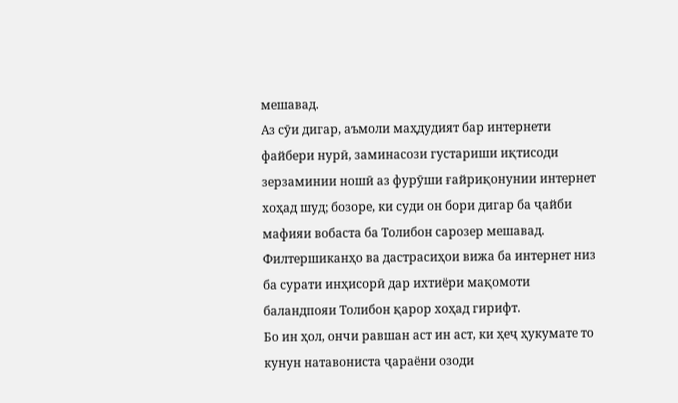мешавад.
Аз сӯи дигар, аъмоли маҳдудият бар интернети файбери нурӣ, заминасози густариши иқтисоди зерзаминии ношӣ аз фурӯши ғайриқонунии интернет хоҳад шуд; бозоре, ки суди он бори дигар ба ҷайби мафияи вобаста ба Толибон сарозер мешавад. Филтершиканҳо ва дастрасиҳои вижа ба интернет низ ба сурати инҳисорӣ дар ихтиёри мақомоти баландпояи Толибон қарор хоҳад гирифт.
Бо ин ҳол, ончи равшан аст ин аст, ки ҳеҷ ҳукумате то кунун натавониста ҷараёни озоди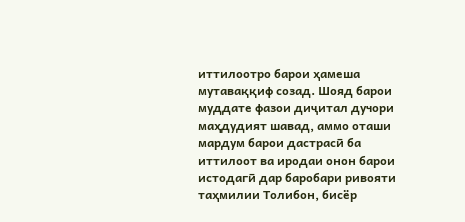иттилоотро барои ҳамеша мутаваққиф созад. Шояд барои муддате фазои диҷитал дучори маҳдудият шавад, аммо оташи мардум барои дастрасӣ ба иттилоот ва иродаи онон барои истодагӣ дар баробари ривояти таҳмилии Толибон, бисёр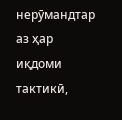нерӯмандтар аз ҳар иқдоми тактикӣ,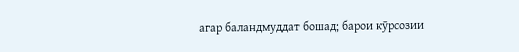агар баландмуддат бошад; барои кӯрсозии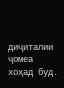диҷиталии ҷомеа хоҳад буд.